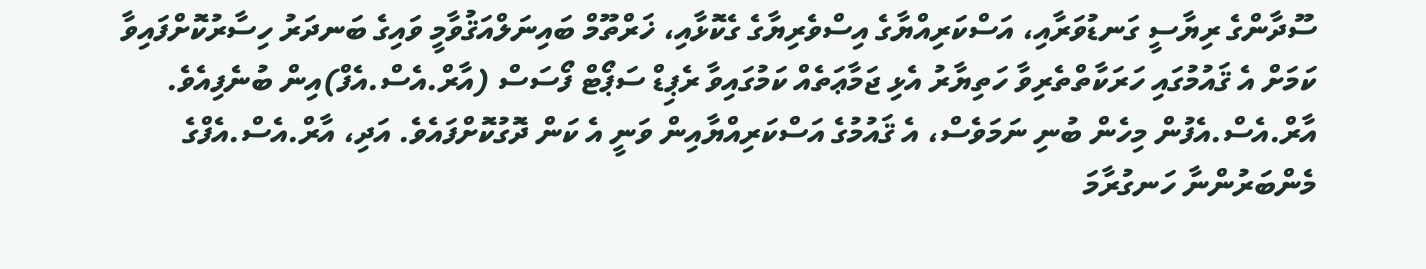ސޫދާންގެ ރިޔާސީ ގަނޑުވަރާއި، އަސްކަރިއްޔާގެ އިސްވެރިޔާގެ ގެކޮޅާއި، ޚަރްތޫމް ބައިނަލްއަޤުވާމީ ވައިގެ ބަނދަރު ހިސާރުކޮށްފައިވާ ކަމަށް އެ ޤައުމުގައި ހަރަކާތްތެރިވާ ހަތިޔާރު އެޅި ޖަމާޢަތެއް ކަމުގައިވާ ރެޕިޑް ސަޕޯޓް ފޯސަސް (އާރް.އެސް.އެފް)އިން ބުނެފިއެވެ. އާރް.އެސް.އެފުން މިހެން ބުނި ނަމަވެސް، އެ ޤައުމުގެ އަސްކަރިއްޔާއިން ވަނީ އެ ކަން ދޮގުކޮށްފައެވެ. އަދި، އާރް.އެސް.އެފްގެ މެންބަރުންނާ ހަނގުރާމަ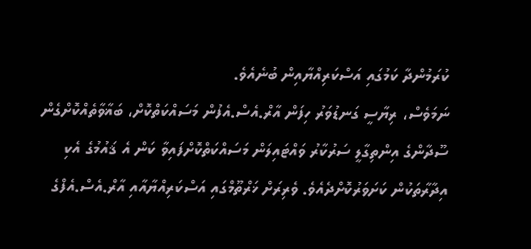ކުރަމުންދާ ކަމުގައި އަސްކަރިއްޔާއިން ބުނެއެވެ.
ނަމަވެސް، ރިޔާސީ ގަނޑުވަރު ހިފަން އާރް.އެސް.އެފުން މަސައްކަތްކޮށް، ބަޣާވާތެއްކޮށްގެން ސޫދާންގެ އިންތިގާލީ ސަރުކާރު ވައްޓައިލަން މަސައްކަތްކޮށްފައިވާ ކަން އެ ޤައުމުގެ އެކި އިދާރާތަކުން ކަށަވަރުކޮށްދެއެވެ. ވެރިރަށް ޚަރްތޫމްގައި އަސްކަރިއްޔާއާއި އާރް.އެސް.އެފްގެ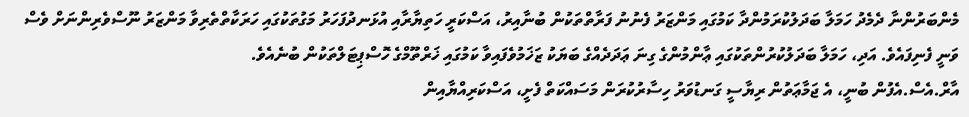މެންބަރުންނާ ދެމެދު ހަމަލާ ބަދަލުކުރަމުންދާ ކަމުގައި މަންޒަރު ފެނުނު ފަރާތްތަކުން ބުނާއިރު، އަސްކަރީ ހަތިޔާރާއި އުޅަނދުފަހަރު މަގުތަކުގައި ހަރަކާތްތެރިވާ މަންޒަރު ނޫސްވެރިންނަށް ވެސް ވަނީ ފެނިފައެވެ. އަދި، ހަމަލާ ބަދަލުކުރުންތަކުގައި ޢާންމުންގެ ގިނަ ޢަދަދެއްގެ ބަޔަކު ޒަޚަމުވެފައިވާ ކަމުގައި ޚަރްތޫމްގެ ހޮސްޕިޓަލްތަކުން ބުނެއެވެ.
އާރް.އެސް.އެފުން ބުނީ، އެ ޖަމާޢަތުން ރިޔާސީ ގަނޑުވަރު ހިސާރުކުރަން މަސައްކަތް ފެށީ، އަސްކަރިއްޔާއިން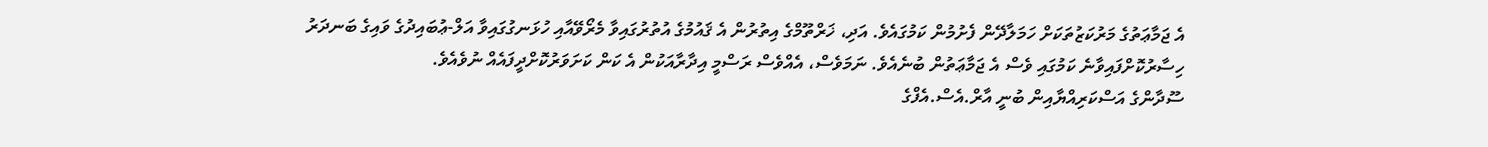އެ ޖަމާޢަތުގެ މަރުކަޒުތަކަށް ހަމަލާދޭން ފެށުމުން ކަމުގައެވެ. އަދި، ޚަރްތޫމްގެ އިތުރުން އެ ޤައުމުގެ އުތުރުގައިވާ މެރޯވޭއާއި ހުޅަނގުގައިވާ އަލް-ޢުބައިދުގެ ވައިގެ ބަނދަރު ހިސާރުކޮށްފައިވާނެ ކަމުގައި ވެސް އެ ޖަމާޢަތުން ބުނެއެވެ. ނަމަވެސް، އެއްވެސް ރަސްމީ އިދާރާއަކުން އެ ކަން ކަށަވަރުކޮށްދީފައެއް ނުވެއެވެ.
ސޫދާންގެ އަސްކަރިއްޔާއިން ބުނީ އާރް.އެސް.އެފްގެ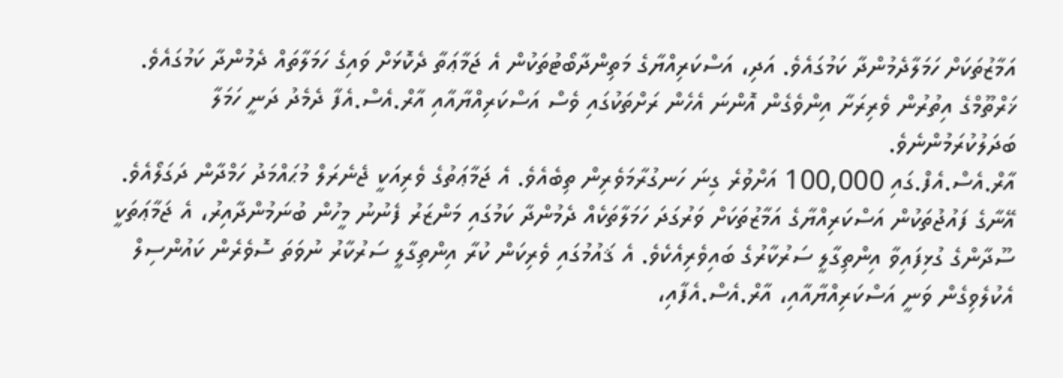އަމާޒުތަކަށް ހަމަލާދެމުންދާ ކަމުގައެވެ. އަދި، އަސްކަރިއްޔާގެ މަތިންދާބޯޓުތަކުން އެ ޖަމާޢަތާ ދެކޮޅަށް ވައިގެ ހަމަލާތައް ދެމުންދާ ކަމުގައެވެ. ޚަރްތޫމްގެ އިތުރުން ވެރިރަށާ އިންވެގެން އޮންނަ އެހެން ރަށްތަކުގައި ވެސް އަސްކަރިއްޔާއާއި އާރް.އެސް.އެފާ ދެމެދު ދަނީ ހަމަލާ ބަދަލުކުރަމުންނެވެ.
އާރް.އެސް.އެފް.ގައި 100,000 އަށްވުރެ ގިނަ ހަނގުރާމަވެރިން ތިބެއެވެ. އެ ޖަމާޢަތުގެ ވެރިއަކީ ޖެނެރަލް މުޙައްމަދު ހަމްދާން ދަގަލޯއެވެ. އޭނާގެ ފައުޖުތަކުން އަސްކަރިއްޔާގެ އަމާޒުތަކަށް ވަރުގަދަ ހަމަލާތަކެއް ދެމުންދާ ކަމުގައި މަންޒަރު ފެނުނު މީހުން ބުނަމުންދާއިރު، އެ ޖަމާޢަތަކީ ސޫދާންގެ ގުޅިފައިވާ އިންތިގާލީ ސަރުކާރުގެ ބައިވެރިއެކެވެ. އެ ޤައުމުގައި ވެރިކަން ކުރާ އިންތިގާލީ ސަރުކާރު ނުވަތަ ސޮވެރެން ކައުންސިލް އެކުލެވިގެން ވަނީ އަސްކަރިއްޔާއާއި، އާރް.އެސް.އެފާއި،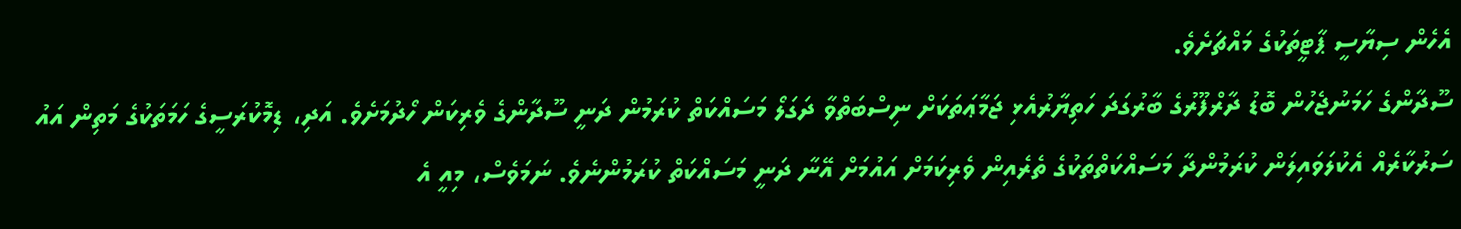އެހެން ސިޔާސީ ޕާޓީތަކުގެ މައްޗަށެވެ.
ސޫދާންގެ ހަމަނުޖެހުން ބޮޑު ދާރްފޫރުގެ ބާރުގަދަ ހަތިޔާރުއެޅި ޖަމާޢަތަކަށް ނިސްބަތްވާ ދަގަލޯ މަސައްކަތް ކުރަމުން ދަނީ ސޫދާންގެ ވެރިކަން ހޯދުމަށެވެ. އަދި، ޑިމޮކުރަސީގެ ހަމަތަކުގެ މަތިން އައު ސަރުކާރެއް އެކުލަވައިލަން ކުރަމުންދާ މަސައްކަތްތަކުގެ ތެރެއިން ވެރިކަމަށް އައުމަށް އޭނާ ދަނީ މަސައްކަތް ކުރަމުންނެވެ. ނަމަވެސް، މިއީ އެ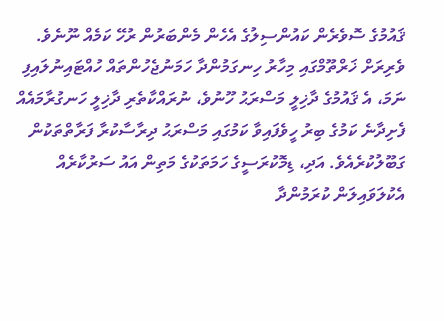ޤައުމުގެ ސޮވެރެން ކައުންސިލުގެ އެހެން މެންބަރުން ރުހޭ ކަމެއް ނޫނެވެ.
ވެރިރަށް ޚަރްތޫމްގައި މިހާރު ހިނގަމުންދާ ހަމަނުޖެހުންތައް ހުއްޓައިނުލައިފި ނަމަ، އެ ޤައުމުގެ ދާޚިލީ މަސްރަޙު ހޫނުވެ، ނުރައްކާތެރި ދާޚިލީ ހަނގުރާމައެއް ފެށިދާނެ ކަމުގެ ބިރު ހީވެފައިވާ ކަމުގައި މަސްރަޙު ދިރާސާކުރާ ފަރާތްތަކުން ގަބޫލުކުރެއެވެ. އަދި، ޑިމޮކުރަސީގެ ހަމަތަކުގެ މަތިން އައު ސަރުކާރެއް އެކުލަވައިލަން ކުރަމުންދާ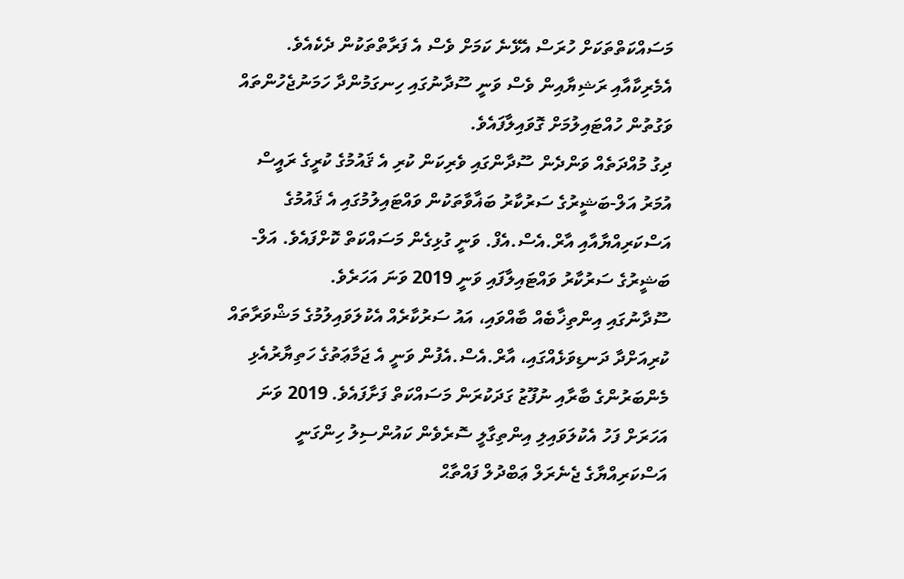މަސައްކަތްތަކަށް ހުރަސް އެޅޭނެ ކަމަށް ވެސް އެ ފަރާތްތަކުން ދެކެއެވެ. އެމެރިކާއާއި ރަޝިޔާއިން ވެސް ވަނީ ސޫދާނުގައި ހިނގަމުންދާ ހަމަނުޖެހުންތައް ވަގުތުން ހުއްޓައިލުމަށް ގޮވައިލާފައެވެ.
ދިގު މުއްދަތެއް ވަންދެން ސޫދާންގައި ވެރިކަން ކުރި އެ ޤައުމުގެ ކުރީގެ ރައީސް އުމަރު އަލް-ބަޝީރުގެ ސަރުކާރު ބަޣާވާތަކުން ވައްޓައިލުމުގައި އެ ޤައުމުގެ އަސްކަރިއްޔާއާއި އާރް.އެސް.އެފް. ވަނީ ގުޅިގެން މަސައްކަތް ކޮށްފައެވެ. އަލް-ބަޝީރުގެ ސަރުކާރު ވައްޓައިލާފައި ވަނީ 2019 ވަނަ އަހަރެވެ.
ސޫދާނުގައި އިންތިޚާބެއް ބާއްވައި، އައު ސަރުކާރެއް އެކުލަވައިލުމުގެ މަޝްވަރާތައް ކުރިއަށްދާ ދަނޑިވަޅެއްގައި، އާރް.އެސް.އެފުން ވަނީ އެ ޖަމާޢަތުގެ ހަތިޔާރުއެޅި މެންބަރުންގެ ބާރާއި ނުފޫޒު ގަދަކުރަން މަސައްކަތް ފަށާފައެވެ. 2019 ވަނަ އަހަރަށް ފަހު އެކުލަވައިލި އިންތިގާލީ ސޮރެވެން ކައުންސިލު ހިންގަނީ އަސްކަރިއްޔާގެ ޖެނެރަލް ޢަބްދުލް ފައްތާޙް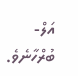އަލް-ބުރްހާނެވެ.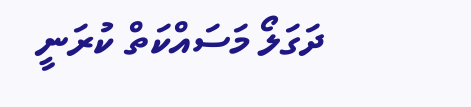ދަގަލޯ މަސައްކަތް ކުރަނީ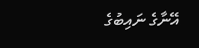އޭނާގެ ނައިބުގެ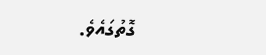ގޮތުގައެވެ.